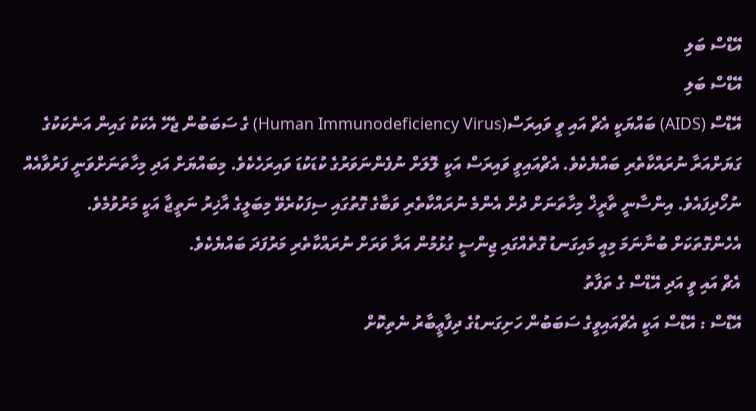އޭޑްސް ބަލި
އޭޑްސް ބަލި
އޭޑްސް (AIDS) ބައްޔަކީ އެޗް އައި ވީ ވައިރަސް(Human Immunodeficiency Virus) ގެ ސަބަބުން ޖެހޭ އެކަކު ގައިން އަނެކަކުގެ ގަޔަށްއަރާ ނުރައްކާތެރި ބައްޔެކެވެ. އެޗްއައިވީ ވައިރަސް އަކީ ލޮލަށް ނުފެންނަވަރުގެ ކުޑަކުޑަ ވައިރަހެކެވެ. މިބައްޔަށް އަދި މިހާތަނަށްވަނީ ފަރުވާއެއް ނުހޯދިފައެވެ. އިންސާނީ ތާރީޚް މިހާތަނަށް ދުށް އެންމެ ނުރައްކާތެރި ވަބާގެ ގޮތުގައި ސިފަކުރެވޭ މިބަލީގެ އާޚިރު ނަތީޖާ އަކީ މަރުވުމެވެ. އެހެންގޮތަކަށް ބުނާނަމަ މިއީ މައިގަނޑު ގޮތެއްގައި ޖިންސީ ގުޅުމުން އަރާ ވަރަށް ނުރައްކާތެރި މަރުފަދަ ބައްޔެކެވެ.
އެޗް އައި ވީ އަދި އޭޑްސް ގެ ތަފާތު
އޭޑްސް : އޭޑްސް އަކީ އެޗްއައިވީގެ ސަބަބުން ހަށިގަނޑުގެ ދިފާޢީބާރު ނެތިކޮށް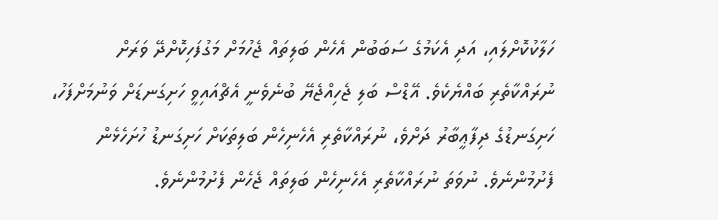ހަލާކުކޮށްލައި، އަދި އެކަމުގެ ސަބަބުން އެހެން ބަލިތައް ޖެހުމަށް މަގުފަހިކޮށްދޭ ވަރަށް ނުރައްކާތެރި ބައްޔެކެވެ. އޭޑްސް ބަލި ޖެހިއްޖެޔޭ ބުނެވެނީ އެޗްއައިވީ ހަށިގަނޑަށް ވަނުމަށްފަހު، ހަށިގަނޑުގެ ދިފާޢީބާރު ދަށްވެ، ނުރައްކާތެރި އެހެނިހެން ބަލިތަކަށް ހަށިގަނޑު ހުށަހެޅެން ފެށުމުންނެވެ. ނުވަތަ ނުރައްކާތެރި އެހެނިހެން ބަލިތައް ޖެހެން ފެށުމުންނެވެ.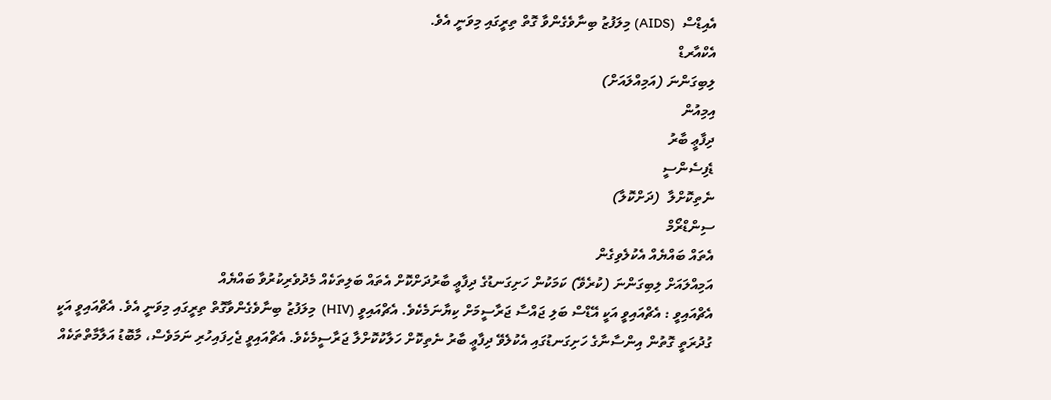އެއިޑްސް  (AIDS) މިލަފުޒު ބިނާވެގެންވާ ގޮތް ތިރީގައި މިވަނީ އެވެ.
އެކްއާރޑް
ލިބިގަންނަ (އަމިއްލައަށް)
އިމިއުން
ދިފާޢީ ބާރު
ޑެފިސެންސީ
ނެތިކޮށްލާ  (ދަށްކޮލާ)
ސިންޑްރޯމް
އެތައް ބައްޔެއް އެކުލެވިގެން
އަމިއްލައަށް ލިބިގަންނަ (ކުރެވޭ) ކަމަކުން ހަށިގަނޑުގެ ދިފާޢީ ބާރުދަށްކޮށް އެތައް ބަލިތަކެއް މެދުވެރިކުރުވާ ބައްޔެއް
އެޗްއައިވީ : އެޗްއައިވީ އަކީ އޭޑްސް ބަލި ޖައްސާ ޖަރާސީމަށް ކިޔާނަމެކެވެ. އެޗްއައިވީ (HIV)  މިލަފުޒު ބިނާވެގެންވާގޮތް ތިރީގައި މިވަނީ އެވެ. އެޗްއައިވީ އަކީ ގުދުރަތީ ގޮތުން އިންސާނާގެ ހަށިގަނޑުގައި އެކުލެވޭ ދިފާޢީ ބާރު ނެތިކޮށް ހަލާކުކޮށްލާ ޖަރާސީމެކެވެ. އެޗްއައިވީ ޖެހިފައިހުރި ނަމަވެސް، މާބޮޑު އަލާމާތްތަކެއް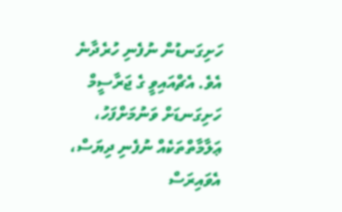ހަށިގަނޑުން ނުފެނި ހުރެދާނެ އެވެ. އެޗްއައިވީ ގެ ޖަރާސީމް ހަށިގަނޑަށް ވަނުމަށްފަހު، ޢަލާމާތްތަކެއް ނުފެނި ދިޔަސް، އެވައިރަސް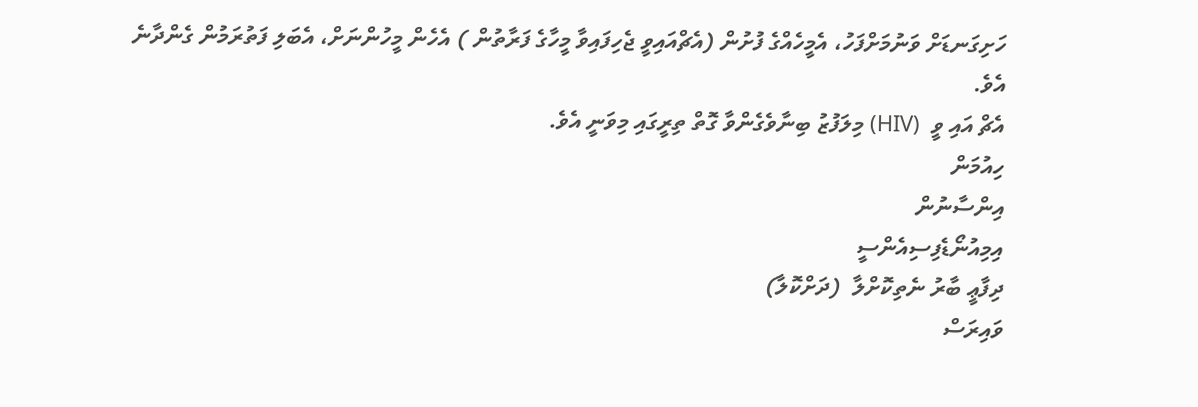ހަށިގަނޑަށް ވަނުމަށްފަހު، އެމީހެއްގެ ފުށުން (އެޗްއައިވީ ޖެހިފައިވާ މީހާގެ ފަރާތުން ) އެހެން މީހުންނަށް، އެބަލި ފަތުރަމުން ގެންދާނެ އެވެ.
އެޗް އައި ވީ  (HIV) މިލަފުޒު ބިނާވެގެންވާ ގޮތް ތިރީގައި މިވަނީ އެވެ.
ހިއުމަން
އިންސާނުން
އިމިއުނޯޑެފިސިއެންސީ
ދިފާޢީ ބާރު ނެތިކޮށްލާ  (ދަށްކޮލާ)
ވައިރަސް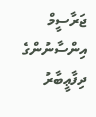ޖަރާސީމް
އިންސާނުންގެ ދިފާޢީބާރު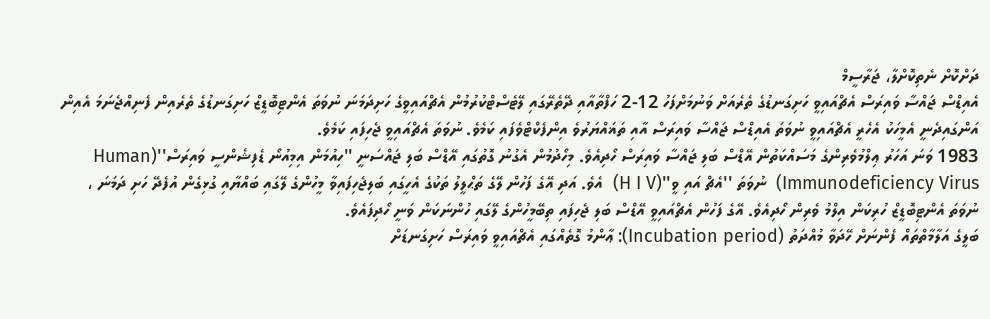ދަށްކޮށް ނެތިކޮށްލާ، ޖަރާސީމް
އެއިޑްސް ޖައްސާ ވައިރަސް އެޗްއައިވީ ހަށިގަނޑުގެ ތެރެއަށް ވަނުމަށްފަހު 12-2 ހަފްތާއާއި ދޭތެރޭގައި ލޭޓެސްޓްކުރުމުން އެޗްއައިވީގެ ހަށިދަމަނަ ނުވަތަ އެންޓިބޮޑީޒް ހަށިގަނޑުގެ ތެރެއިން ފެނިއްޖެނަމަ އެއިން އަންގައިދެނީ އެމީހަކު އެހެރީ އެޗްއައިވީ ނުވަތަ އެއިޑްސް ޖައްސާ ވައިރަސް އާއި ތަޣައްޔަރުވެ އިންފެކްޓްވެފައި ކަމެވެ. ނުވަތަ އެޗްއައިވީ ޖެހިފައި ކަމެވެ.
1983 ވަނަ އަހަރު ޢިލްމުވެރިންގެ މަސައްކަތުން އޭޑްސް ބަލި ޖައްސާ ވައިރަސް ހޯދިއެވެ. މިހޯދުމުން އެގުނު ގޮތުގައި އޭޑްސް ބަލި ޖައްސަނީ ''ހިއުމަން އިމިއުނޯ ޑެފިޝެންސީ ވައިރަސް''(Human Immunodeficiency Virus)  ނުވަތަ ''އެޗް އައި ވީ''(H I V)  އެވެ. އަދި އޭގެ ފަހުން ލޭގެ ތަޙްލީލު ތަކުގެ އެހީގައި ބަލިޖެހިފައިވާ މީހުންގެ ލޭގައި ބައްޔާއި ގުޅިގެން އުފެދޭ ހަށި ދަމަނަ ، ނުވަތަ އެންޓިބޮޑީޒް ހުރިކަން އިލްމު ވެރިން ހޯދިއެވެ. އޭގެ ފަހުން އެޗްއައިވީ އޭޑްސް ބަލި ޖެހިފައި ތިބޭމީހުންގެ ލޭގައި ހުންނަކަން ވަނީ ހޯދިފައެވެ.
ބަލީގެ އަލާމާތްތައް ފެންނަށް ހޭދަވާ މުއްދަތު (Incubation period): ޢާންމު ގޮތެއްގައި އެޗްއައިވީ ވައިރަސް ހަށިގަނޑަށް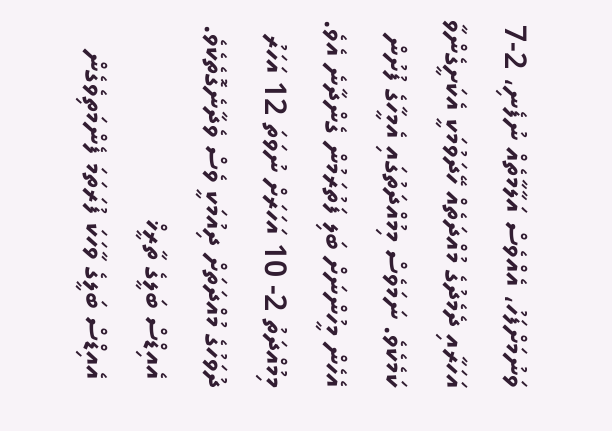ވަނުމަށްފަހު، އެއްވެސް އަލާމާތެއް ނުފެނި، 2-7 އަހަރާއި ދެމެދުގެ މުއްދަތެއް ހޭދަވުމަކީ އެކަށީގެންވާ ކަމެކެވެ. ނަމަވެސް މިމުއްދަތުގައި އެމީހާގެ ފުށުން އެހެން މީހުންނަށް ބަލި ފަތުރަމުން ގެންދާނެ އެވެ. މިމުއްދަތު 2- 10 އަހަރަށް ނުވަތަ 12 އަހަރު ދުވަހުގެ މުއްދަތަށް ދިއުމަކީ ވެސް ވެދާނެގޮތެކެވެ.
 އެއިޑްސް ބަލީގެ ތާރީޚް
 އެއިޑްސް ބަލީގެ ވާހަކަ ފުރަތަމަ ފެންމަތިވެގެން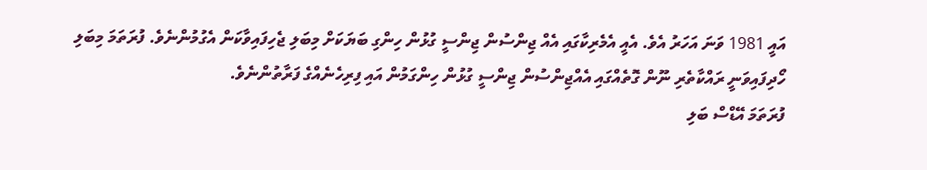އައީ 1981 ވަނަ އަހަރު އެވެ. އެއީ އެމެރިކާގައި އެއް ޖިންސުން ޖިންސީ ގުޅުން ހިންގި ބަޔަކަށް މިބަލި ޖެހިފައިވާކަން އެގުމުންނެވެ. ފުރަތަމަ މިބަލި ހޯދިފައިވަނީ ރައްކާތެރި ނޫން ގޮތެއްގައި އެއްޖިންސުން ޖިންސީ ގުޅުން ހިންގަމުން އައި ފިރިހެނެއްގެ ފަރާތުންނެވެ.
ފުރަތަމަ އޭޑްސް ބަލި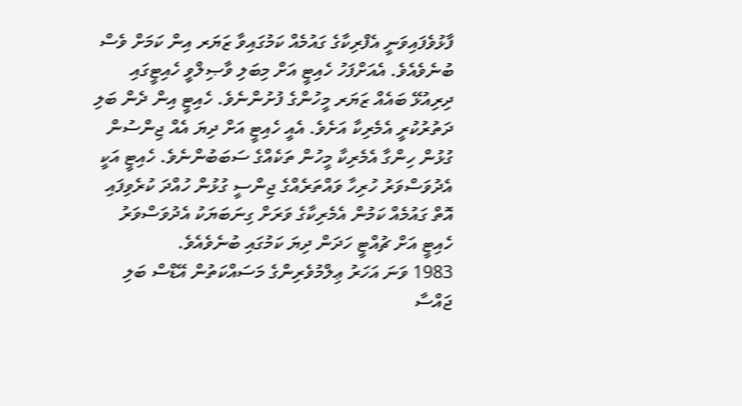ފާޅުވެފައިވަނީ އެފްރިކާގެ ގައުމެއް ކަމުގައިވާ ޒަޔަރ އިން ކަމަށް ވެސް ބުނެވެއެވެ. އެއަށްފަހު ހެއިޓީ އަށް މިބަލި ވާޞިލްވީ ހެއިޓީގައި ދިރިއުޅޭ ބައެއް ޒަޔަރ މީހުންގެ ފުށުންނެވެ. ހެއިޓީ އިން ދެން ބަލި ދަތުރުކުރީ އެމެރިކާ އަށެވެ. އެއީ ހެއިޓީ އަށް ދިޔަ އެއް ޖިންސުން ގުޅުން ހިންގާ އެމެރިކާ މީހުން ތަކެއްގެ ސަބަބުންނެވެ. ހެއިޓީ އަކީ އެދުވަސްވަރު ހުރިހާ ވައްތަރެއްގެ ޖިންސީ ގުޅުން ހުއްދަ ކުރެވިފައި އޮތް ގައުމެއް ކަމުން އެމެރިކާގެ ވަރަށް ގިނަބަޔަކު އެދުވަސްވަރު ހެއިޓީ އަށް ޗުއްޓީ ހަދަން ދިޔަ ކަމުގައި ބުނެވެއެވެ.
1983 ވަނަ އަހަރު ޢިލްމުވެރިންގެ މަސައްކަތުން އޭޑްސް ބަލި ޖައްސާ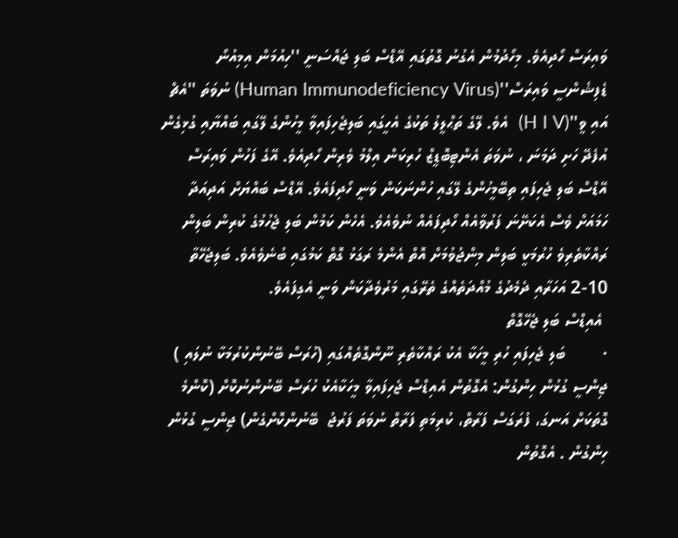ވައިރަސް ހޯދިއެވެ. މިހޯދުމުން އެގުނު ގޮތުގައި އޭޑްސް ބަލި ޖައްސަނީ ''ހިއުމަން އިމިއުނޯ ޑެފިޝެންސީ ވައިރަސް''(Human Immunodeficiency Virus) ނުވަތަ ''އެޗް އައި ވީ''(H I V)  އެވެ. ލޭގެ ތަޙްލީލު ތަކުގެ އެހީގައި ބަލިޖެހިފައިވާ މީހުންގެ ލޭގައި ބައްޔާއި ގުޅިގެން އުފެދޭ ހަށި ދަމަނަ ، ނުވަތަ އެންޓިބޮޑީޒް ހުރިކަން އިލްމު ވެރިން ހޯދިއެވެ. އޭގެ ފަހުން ވައިރަސް އޭޑްސް ބަލި ޖެހިފައި ތިބޭމީހުންގެ ލޭގައި ހުންނަކަން ވަނީ ހޯދިފައެވެ. އޭޑްސް ބައްޔަށް އަދިއަދާ ހަމައަށް ވެސް އެކަށޭނަ ފަރުވާއެއް ހޯދިފައެއް ނުވެއެވެ. އެހެން ކަމުން ބަލި ޖެހުމުގެ ކުރިން ބަލިން ރައްކާތެރިވެ ހުރުމަކީ ބަލިން މިންޖުވުމަށް އޮތް އެންމެ ރަގަޅު ގޮތް ކަމުގައި ބުނެވެއެވެ. ބަލިޖެހޭތާ 10-2 އަހަރާއި ދެމެދުގެ މުއްދަތެއްގެ ތެރޭގައި މަރުވެދާކަން ވަނީ އެގިފައެވެ.
 އެއިޑްސް ބަލި ޖެހޭގޮތް
·        ބަލި ޖެހިފައި ހުރި މީހަކާ އެކު ރައްކާތެރި ނޫންގޮތެއްގައި (ހުރަސް ބޭނުންކުރުމަކާ ނުލައި ) ޖިންސީ ގުޅުން ހިންގުން: އެގޮތުން އެއިޑްސް ޖެހިފައިވާ މީހަކާއެކު ހުރަސް ބޭނުންނުކޮށް (ކޮންމެ ގޮތަކަށް އަނގަ، ފުރަގަސް ފަރާތް، ކުރިމަތި ފަރާތް ނުވަތަ ފަރުޖު  ބޭނުންކޮށްގެން) ޖިންސީ ގުޅުން ހިންގުން . އެގޮތުން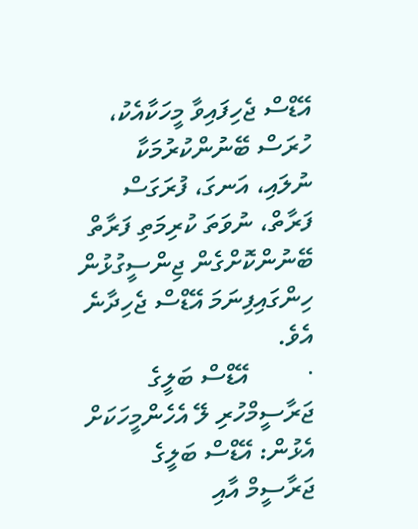އޭޑްސް ޖެހިފައިވާ މީހަކާއެކު، ހުރަސް ބޭނުންކުރުމަކާ ނުލައި، އަނގަ، ފުރަގަސް ފަރާތް، ނުވަތަ ކުރިމަތި ފަރާތް ބޭނުންކޮށްގެން ޖިންސީގުޅުން ހިންގައިފިނަމަ އޭޑްސް ޖެހިދާނެ އެވެ.
·         އޭޑްސް ބަލީގެ ޖަރާސީމްހުރި ލޭ އެހެންމީހަކަށް އެޅުން: އޭޑްސް ބަލީގެ ޖަރާސީމް އާއި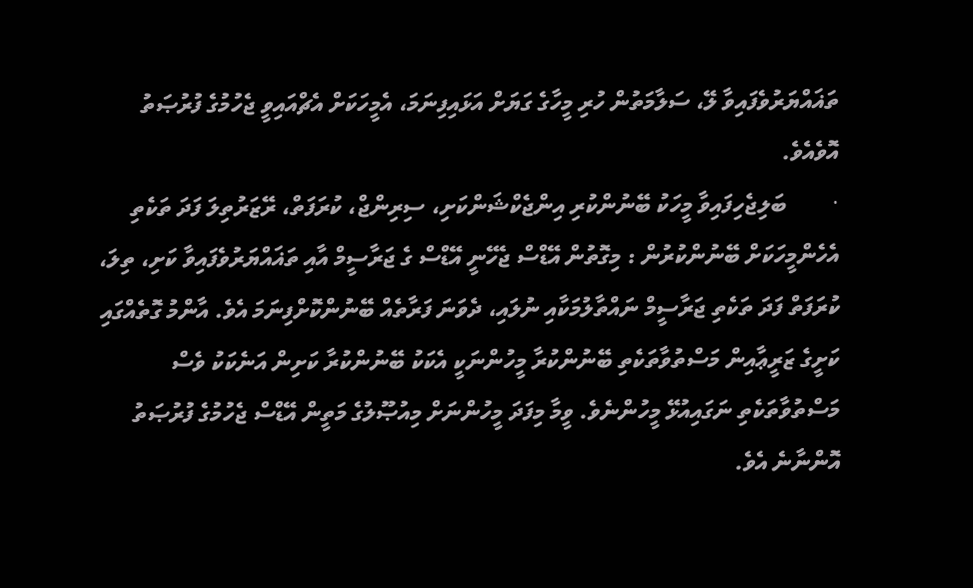ތަޣައްޔަރުވެފައިވާ ލޭ، ސަލާމަތުން ހުރި މީހާގެ ގަޔަށް އަޅައިފިނަމަ، އެމީހަކަށް އެޗްއައިވީ ޖެހުމުގެ ފުރުޞަތު އޮވެއެވެ.
·        ބަލިޖެހިފައިވާ މީހަކު ބޭނުންކުރި އިންޖެކްޝަންކަށި، ސިރިންޖް، ކުރަފަތް، ރޭޒަރުތިލަ ފަދަ ތަކެތި އެހެންމީހަކަށް ބޭނުންކުރުން : މިގޮތުން އޭޑްސް ޖެހޭނީ އޭޑްސް ގެ ޖަރާސީމް އާއި ތަޣައްޔަރުވެފައިވާ ކަށި، ތިލަ، ކުރަފަތް ފަދަ ތަކެތި ޖަރާސީމް ނައްތާލުމަކާއި ނުލައި، ދެވަނަ ފަރާތެއް ބޭނުންކޮށްފިނަމަ އެވެ. އާންމު ގޮތެއްގައި ކަށީގެ ޒަރީޢާއިން މަސްތުވާތަކެތި ބޭނުންކުރާ މީހުންނަކީ އެކަކު ބޭނުންކުރާ ކަށިން އަނެކަކު ވެސް މަސްތުވާތަކެތި ނަގައިއުޅޭ މީހުންނެވެ. ވީމާ މިފަދަ މީހުންނަށް މިއުޞޫލުގެ މަތީން އޭޑްސް ޖެހުމުގެ ފުރުޞަތު އޮންނާނެ އެވެ.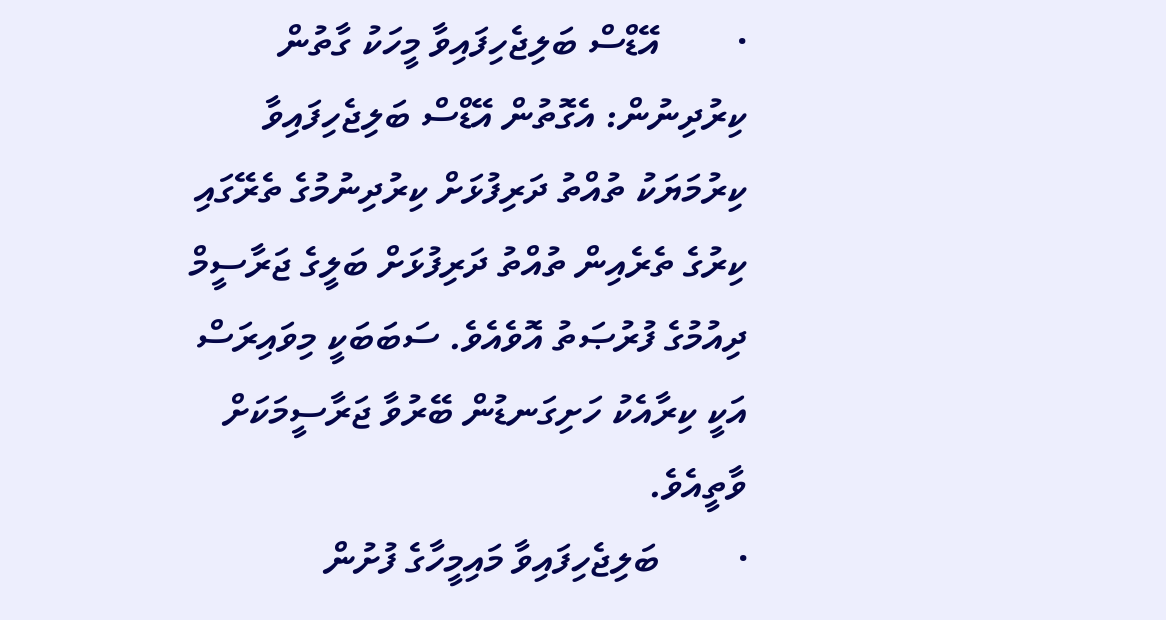·        އޭޑްސް ބަލިޖެހިފައިވާ މީހަކު ގާތުން ކިރުދިނުން: އެގޮތުން އޭޑްސް ބަލިޖެހިފައިވާ ކިރުމަޔަކު ތުއްތު ދަރިފުޅަށް ކިރުދިނުމުގެ ތެރޭގައި ކިރުގެ ތެރެއިން ތުއްތު ދަރިފުޅަށް ބަލީގެ ޖަރާސީމް ދިއުމުގެ ފުރުޞަތު އޮވެއެވެ. ސަބަބަކީ މިވައިރަސް އަކީ ކިރާއެކު ހަށިގަނޑުން ބޭރުވާ ޖަރާސީމަކަށް ވާތީއެވެ.
·        ބަލިޖެހިފައިވާ މައިމީހާގެ ފުށުން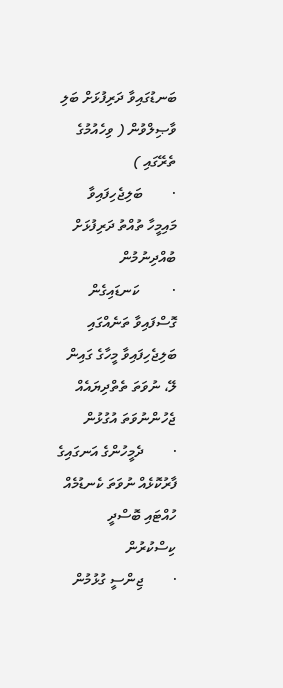ބަނޑުގައިވާ ދަރިފުޅަށް ބަލި ވާޞިލްވުން ( ވިހެއުމުގެ ތެރޭގައި )
·        ބަލިޖެހިފައިވާ މައިމީހާ ތުއްތު ދަރިފުޅަށް ބުއްދިނުމުން
·         ކަނޑައިގެން ގޮސްފައިވާ ތަނެއްގައި ބަލިޖެހިފައިވާ މީހާގެ ގައިން ލޭ، ނުވަތަ ތެތްދިޔައެއް ޖެހުންނުވަތަ އުގުޅުން
·        ދެމީހުންގެ އަނގައިގެ ފާރުކޮޅެއް ނުވަތަ ކެނޑުމެއް ހުއްޓައި ބޮސްދީ ކިސްކުރުން
·        ޖިންސީ ގުޅުމުން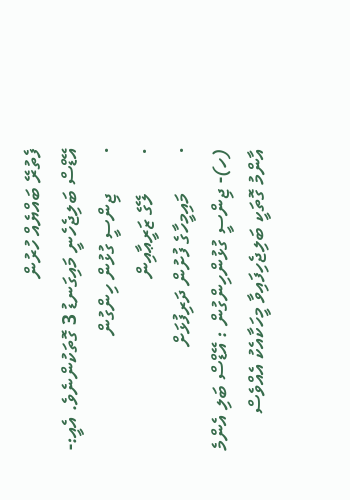ފެތުރޭ ބައްޔެއް ހުރުން
އޭޑްސް ބަލިޖެހެނީ މައިގަނޑު 3 ގޮތަކުންނެވެ. އެއީ:-
·        ޖިންސީ ގުޅުން ހިންގުން
·        ލޭގެ ޒަރީޢާއިން
·        މައިމީހާގެ ފުށުން ދަރިފުޅަށް
(ހ)- ޖިންސީ ގުޅުންހިންގުން : އޭޑްސް ބަލި އެންމެ އާންމު ގޮތަކީ ބަލިޖެހިފައިވާ މީހަކާއެކު އެއްވެސް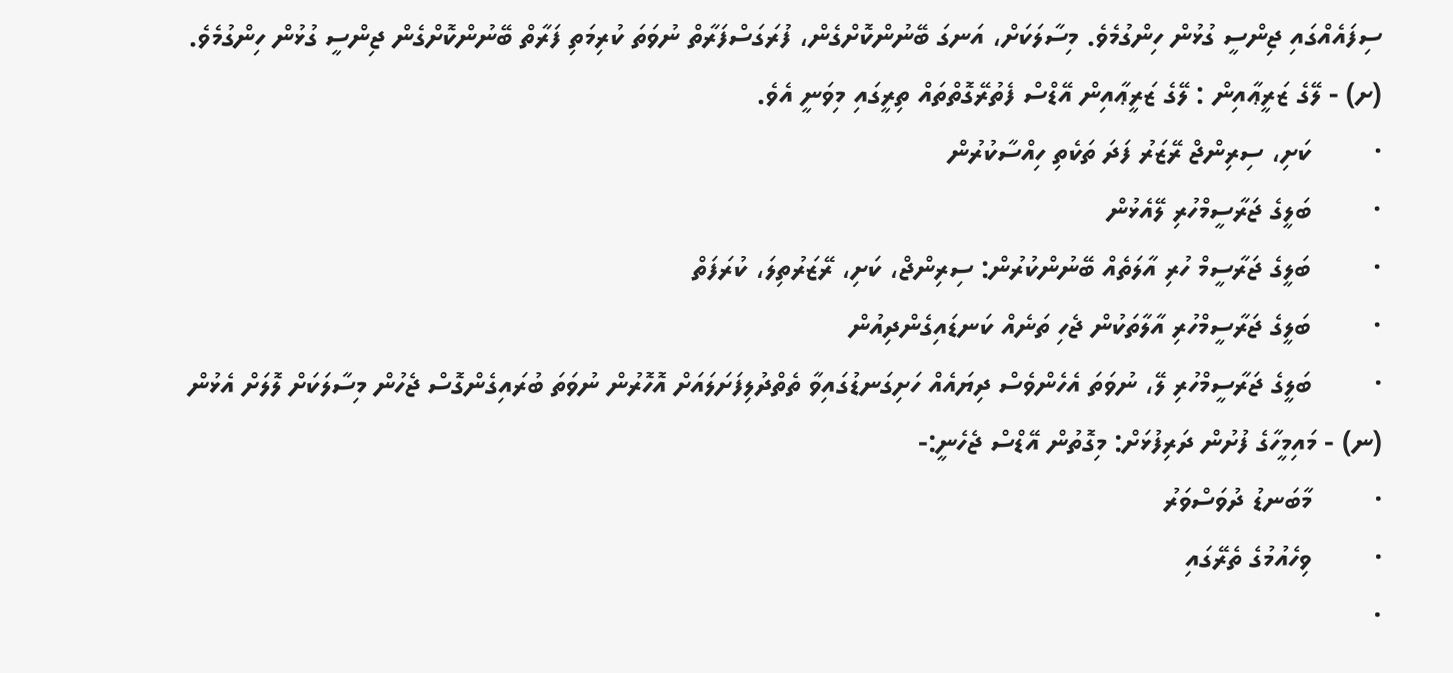ސިފައެއްގައި ޖިންސީ ގުޅުން ހިންގުމެވެ. މިސާލަކަށް، އަނގަ ބޭނުންކޮށްގެން، ފުރަގަސްފަރާތް ނުވަތަ ކުރިމަތި ފަރާތް ބޭނުންކޮށްގެން ޖިންސީ ގުޅުން ހިންގުމެވެ.
(ށ) - ލޭގެ ޒަރީޢާއިން : ލޭގެ ޒަރީޢާއިން އޭޑްސް ފެތުރޭގޮތްތައް ތިރީގައި މިވަނީ އެވެ.
·        ކަށި، ސިރިންޖް ރޭޒަރު ފަދަ ތަކެތި ހިއްސާކުރުން
·        ބަލީގެ ޖަރާސީމްހުރި ލޭއެޅުން
·        ބަލީގެ ޖަރާސީމް ހުރި އާލަތެއް ބޭނުންކުރުން: ސިރިންޖް، ކަށި، ރޭޒަރުތިލަ، ކުރަފަތް
·        ބަލީގެ ޖަރާސީމްހުރި އާލާތަކުން ޖެހި ތަނެއް ކަނޑައިގެންދިއުން
·        ބަލީގެ ޖަރާސީމްހުރި ލޭ، ނުވަތަ އެހެންވެސް ދިޔައެއް ހަށިގަނޑުގައިވާ ތެތްދުލިފަށަލައަށް އޮހޮރުން ނުވަތަ ބުރައިގެންގޮސް ޖެހުން މިސާލަކަށް ލޮލަށް އެޅުން
(ނ) - މައިމީހާގެ ފުށުން ދަރިފުޅަށް: މިގޮތުން އޭޑްސް ޖެހެނީ:-
·        މާބަނޑު ދުވަސްވަރު
·        ވިހެއުމުގެ ތެރޭގައި
·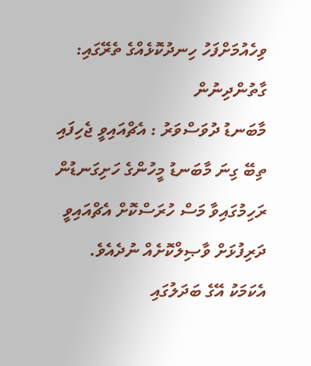ވިހެއުމަށްފަހު ހިނދުކޮޅެއްގެ ތެރޭގައި: ގާތުންދިނުން
މާބަނޑު ދުވަސްވަރު : އެޗްއައިވީ ޖެހިފައި ތިބޭ ގިނަ މާބަނޑު މީހުންގެ ހަށިގަނޑުން ރަހިމުގައިވާ މަސް ހުރަސްކޮށް އެޗްއައިވީ ދަރިފުޅަށް ވާޞިލްކޮށެއް ނުދެއެވެ. އެކަމަކު އޭގެ ބަދަލުގައި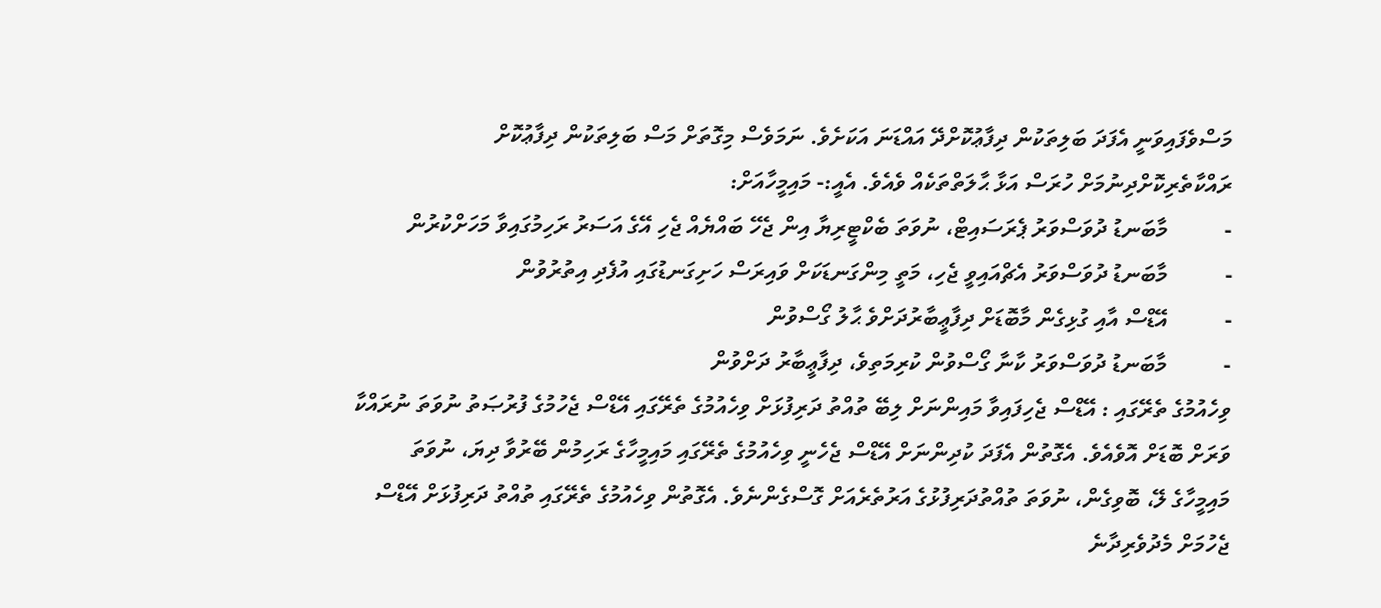މަސްވެފައިވަނީ އެފަދަ ބަލިތަކުން ދިފާޢުކޮށްދޭ އައްޑަނަ އަކަށެވެ. ނަމަވެސް މިގޮތަށް މަސް ބަލިތަކުން ދިފާޢުކޮށް ރައްކާތެރިކޮށްދިނުމަށް ހުރަސް އަޅާ ޙާލަތްތަކެއް ވެއެވެ. އެއީ:- މައިމީހާއަށް:
-          މާބަނޑު ދުވަސްވަރު ޕެރަސައިޓް، ނުވަތަ ބެކްޓީރިޔާ އިން ޖެހޭ ބައްޔެއް ޖެހި އޭގެ އަސަރު ރަހިމުގައިވާ މަހަށްކުރުން
-          މާބަނޑު ދުވަސްވަރު އެޗްއައިވީ ޖެހި، މަތީ މިންގަނޑަކަށް ވައިރަސް ހަށިގަނޑުގައި އުފެދި އިތުރުވުން
-          އޭޑްސް އާއި ގުޅިގެން މާބޮޑަށް ދިފާޢީބާރުދަށްވެ ޙާލު ގޯސްވުން
-          މާބަނޑު ދުވަސްވަރު ކާނާ ގޯސްވުން ކުރިމަތިވެ، ދިފާޢީބާރު ދަށްވުން
ވިހެއުމުގެ ތެރޭގައި : އޭޑްސް ޖެހިފައިވާ މައިންނަށް ލިބޭ ތުއްތު ދަރިފުޅަށް ވިހެއުމުގެ ތެރޭގައި އޭޑްސް ޖެހުމުގެ ފުރުޞަތު ނުވަތަ ނުރައްކާ ވަރަށް ބޮޑަށް އޮވެއެވެ. އެގޮތުން އެފަދަ ކުދިންނަށް އޭޑްސް ޖެހެނީ ވިހެއުމުގެ ތެރޭގައި މައިމީހާގެ ރަހިމުން ބޭރުވާ ދިޔަ، ނުވަތަ މައިމީހާގެ ލޭ، ބޮވިގެން، ނުވަތަ ތުއްތުދަރިފުޅުގެ އަރުތެރެއަށް ގޮސްގެންނެވެ. އެގޮތުން ވިހެއުމުގެ ތެރޭގައި ތުއްތު ދަރިފުޅަށް އޭޑްސް ޖެހުމަށް މެދުވެރިދާނެ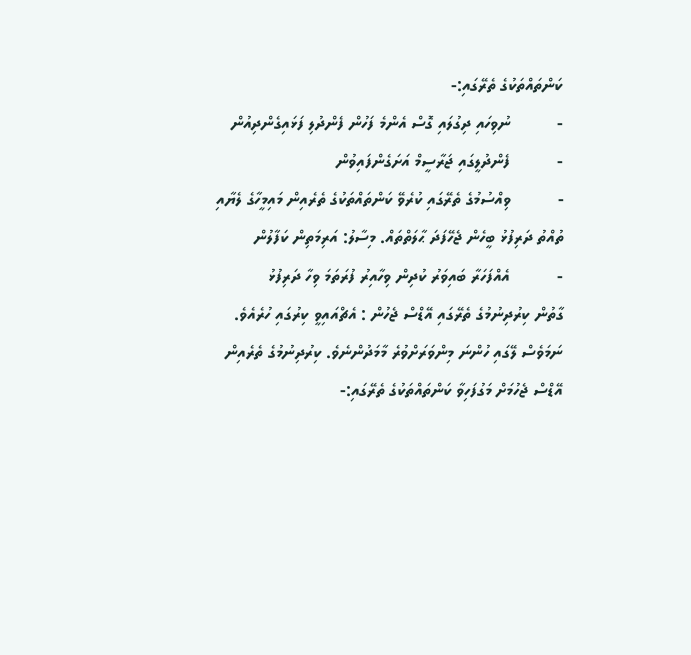ކަންތައްތަކުގެ ތެރޭގައި:-
-          ނުވިހައި ދިގުލައި ގޮސް އެންމެ ފަހުން ފެންދުލި ފަޅައިގެންދިއުން
-          ފެންދުލީގައި ޖަރާސީމް އަށަގެންފައިވުން
-          ވިއްސުމުގެ ތެރޭގައި ކުރެވޭ ކަންތައްތަކުގެ ތެރެއިން މައިމީހާގެ ލެޔާއި ތުއްތު ދަރިފުޅު ބީހެން ޖެހޭފަދަ ޙާލަތްތައް. މިސާލު: އަރިމަތިން ކަފާލުން
-          އެއްފަހަރާ ބައިވަރު ކުދިން ވިހާއިރު ފުރަތަމަ ވިހާ ދަރިފުޅު
ގާތުން ކިރުދިނުމުގެ ތެރޭގައި އޭޑްސް ޖެހުން : އެޗްއައިވީ ކިރުގައި ހުރެއެވެ. ނަމަވެސް ލޭގައި ހުންނަ މިންވަރަށްވުރެ މާމަދުންނެވެ. ކިރުދިނުމުގެ ތެރެއިން އޭޑްސް ޖެހުމަށް މަގުފަހިވާ ކަންތައްތަކުގެ ތެރޭގައި:-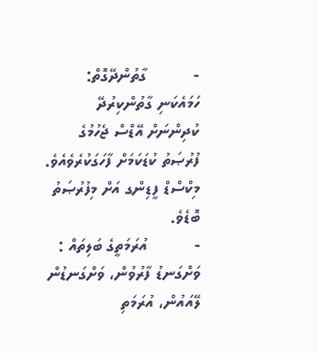-          ގާތުންދޭގޮތް: ހަމައެކަނި ގާތުންކިރުދޭ ކުދިންނަށް އޭޑްސް ޖެހުމުގެ ފުރުޞަތު ކުޑަކަމަށް ފާހަގަކުރެވެއެވެ. މިކްސްޑް ފީޑިންގ އަށް މިފުރުޞަތު ބޮޑެވެ.
-          އުރަމަތީގެ ބަލިތައް : ވަށްގަނޑު ފާރުވުން، ވަށްގަނޑުން ލޭއައުން، އުރަމަތި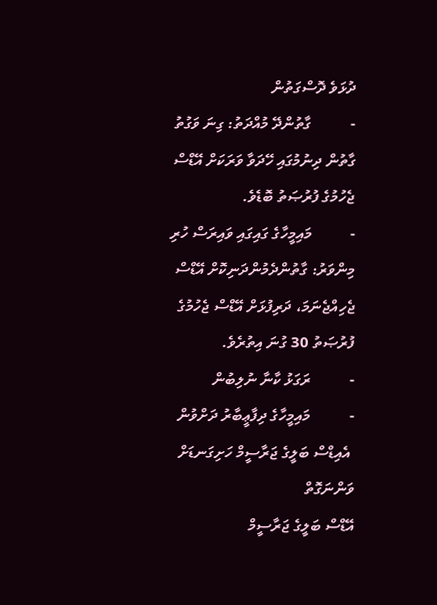ދުޅަވެ ދޮސްގަތުން
-          ގާތުންދޭ މުއްދަތު: ގިނަ ވަގުތު ގާތުން ދިނުމުގައި ހޭދަވާ ވަރަކަށް އޭޑްސް ޖެހުމުގެ ފުރުޞަތު ބޮޑެވެ.
-          މައިމީހާގެ ގައިގައި ވައިރަސް ހުރި މިންވަރު: ގާތުންދެމުންދަނިކޮށް އޭޑްސް ޖެހިއްޖެނަމަ، ދަރިފުޅަށް އޭޑްސް ޖެހުމުގެ ފުރުޞަތު 30 ގުނަ އިތުރެވެ.
-          ރަގަޅު ކާނާ ނުލިބުން
-          މައިމީހާގެ ދިފާޢީބާރު ދަށްވުން
 އެއިޑްސް ބަލީގެ ޖަރާސީމް ހަށިގަނޑަށް ވަންނަގޮތް
އޭޑްސް ބަލީގެ ޖަރާސީމް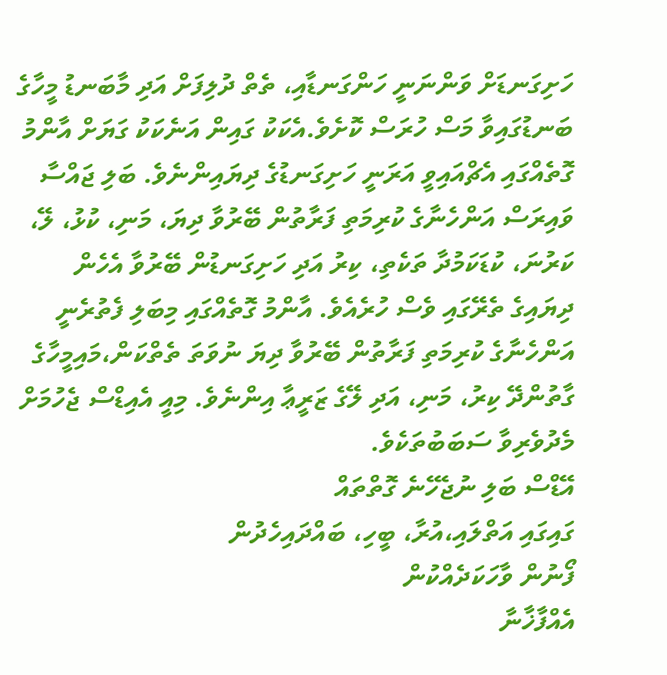ހަށިގަނޑަށް ވަންނަނީ ހަންގަނޑާއި، ތެތް ދުލިފަށް އަދި މާބަނޑު މީހާގެ ބަނޑުގައިވާ މަސް ހުރަސް ކޮށެވެ.އެކަކު ގައިން އަނެކަކު ގަޔަށް އާންމު ގޮތެއްގައި އެޗްއައިވީ އަރަނީ ހަށިގަނޑުގެ ދިޔައިންނެވެ. ބަލި ޖައްސާ ވައިރަސް އަންހެނާގެ ކުރިމަތި ފަރާތުން ބޭރުވާ ދިޔަ، މަނި، ކުޅު، ލޭ، ކަރުނަ، ކުޑަކަމުދާ ތަކެތި، ކިރު އަދި ހަށިގަނޑުން ބޭރުވާ އެހެން ދިޔައިގެ ތެރޭގައި ވެސް ހުރެއެވެ. އާންމު ގޮތެއްގައި މިބަލި ފެތުރެނީ އަންހެނާގެ ކުރިމަތި ފަރާތުން ބޭރުވާ ދިޔަ ނުވަތަ ތެތްކަން،މައިމީހާގެ ގާތުންދޭ ކިރު، މަނި، އަދި ލޭގެ ޒަރީޢާ އިންނެވެ. މިއީ އެއިޑްސް ޖެހުމަށް މެދުވެރިވާ ސަބަބުތަކެވެ.
އޭޑްސް ބަލި ނުޖެހޭނެ ގޮތްތައް
ގައިގައި އަތްލައި،އުރާ، ބީހި، ބައްދައިހެދުން
ފޯނުން ވާހަކަދެއްކުން
އެއްފާޚާނާ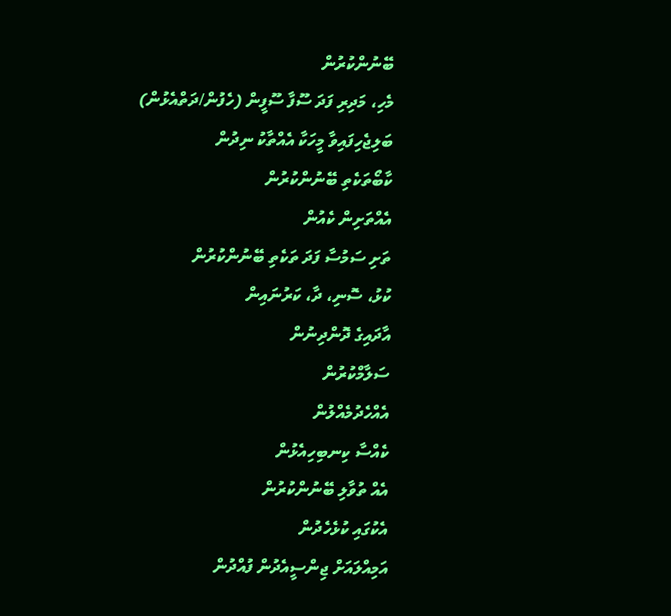ބޭނުންކުރުން
މެހި، މަދިރި ފަދަ ސޫފާ ސޫފީން (ހެފުން/ދަތްއެޅުން)
ބަލިޖެހިފައިވާ މީހަކާ އެއްތާކު ނިދުން
ކާބޯތަކެތި ބޭނުންކުރުން
އެއްތަށިން ކެއުން
ތަށި ސަމުސާ ފަދަ ތަކެތި ބޭނުންކުރުން
ކުޅު، ސޮނި، ދާ، ކަރުނައިން
އާދައިގެ ދޮންދިނުން
ސަލާމްކުރުން
އެއްހެދުމެއްލުން
ކެއްސާ ކިނބިހިއެޅުން
އެއް ތުވާލި ބޭނުންކުރުން
އެކުގައި ކުޅެހެދުން
އަމިއްލައަށް ޖިންސީއެދުން ފުއްދުން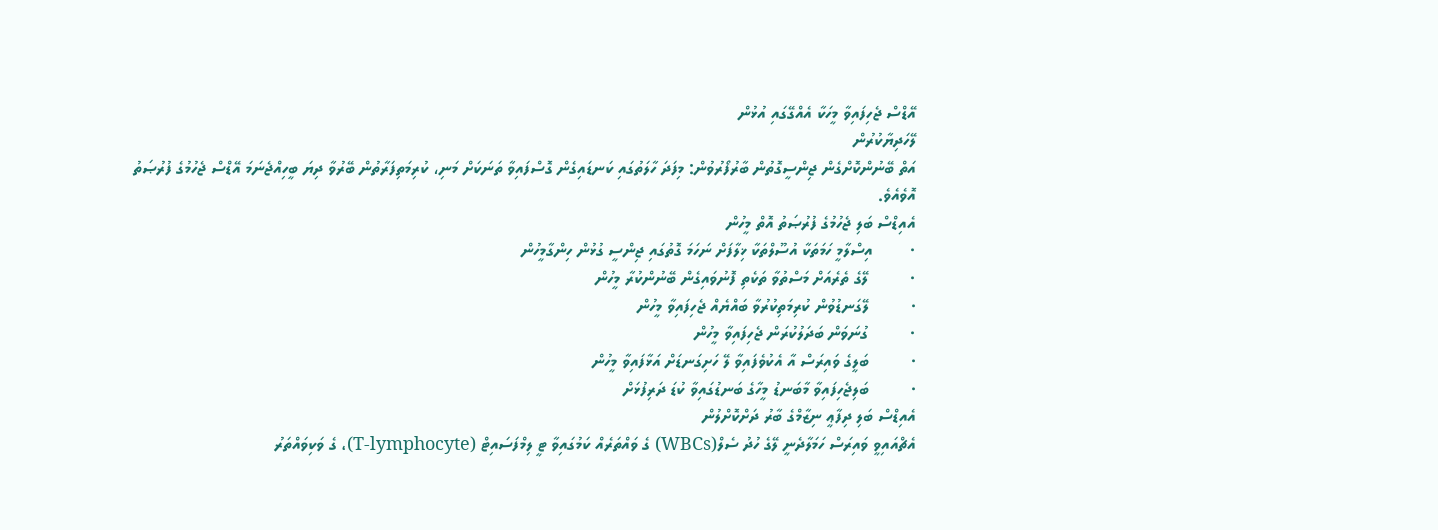އޭޑްސް ޖެހިފައިވާ މީހަކާ އެއްގޭގައި އުޅުން
ލޭހަދިޔާކުރުން
އަތް ބޭނުންކޮށްގެން ޖިންސީގޮތުން ބާރުފޯރުވުން: މިފަދަ ހާލަތުގައި ކަނޑައިގެން ގޮސްފައިވާ ތަނަކަށް މަނި، ކުރިމަތިފަރާތުން ބޭރުވާ ދިޔަ ބީހިއްޖެނަމަ އޭޑްސް ޖެހުމުގެ ފުރުޞަތު އޮވެއެވެ.
އެއިޑްސް ބަލި ޖެހުމުގެ ފުރުޞަތު އޮތް މީހުން
·        އިސްލާމީ ހަމަތަކާ އުސޫލްތަކާ ޚިލާފަށް ނަހަމަ ގޮތުގައި ޖިންސީ ގުޅުން ހިންގާމީހުން
·         ލޭގެ ތެރެއަށް މަސްތުވާ ތަކެތި ފޮނުވައިގެން ބޭނުންކުރާ މީހުން
·         ލޭގަނޑުވުން ކުރިމަތިކުރުވާ ބައްޔެއް ޖެހިފައިވާ މީހުން
·         ގުނަވަން ބަދަލުކުރަން ޖެހިފައިވާ މީހުން
·         ބަލީގެ ވައިރަސް އާ އެކުވެފައިވާ ލޭ ހަށިގަނޑަށް އަޅާފައިވާ މީހުން
·         ބަލިޖެހިފައިވާ މާބަނޑު މީހާގެ ބަނޑުގައިވާ ކުޑަ ދަރިފުޅަށް
އެއިޑްސް ބަލި ދިފާޢީ ނިޒާމްގެ ބާރު ދަށްކޮށްލުން
އެޗްއައިވީ ވައިރަސް ހަމަލާދެނީ ލޭގެ ހުދު ސެލް(WBCs) ގެ ވައްތަރެއް ކަމުގައިވާ ޓީ ލިމްފަސައިޓް (T-lymphocyte)، ގެ ވަކިވައްތަރު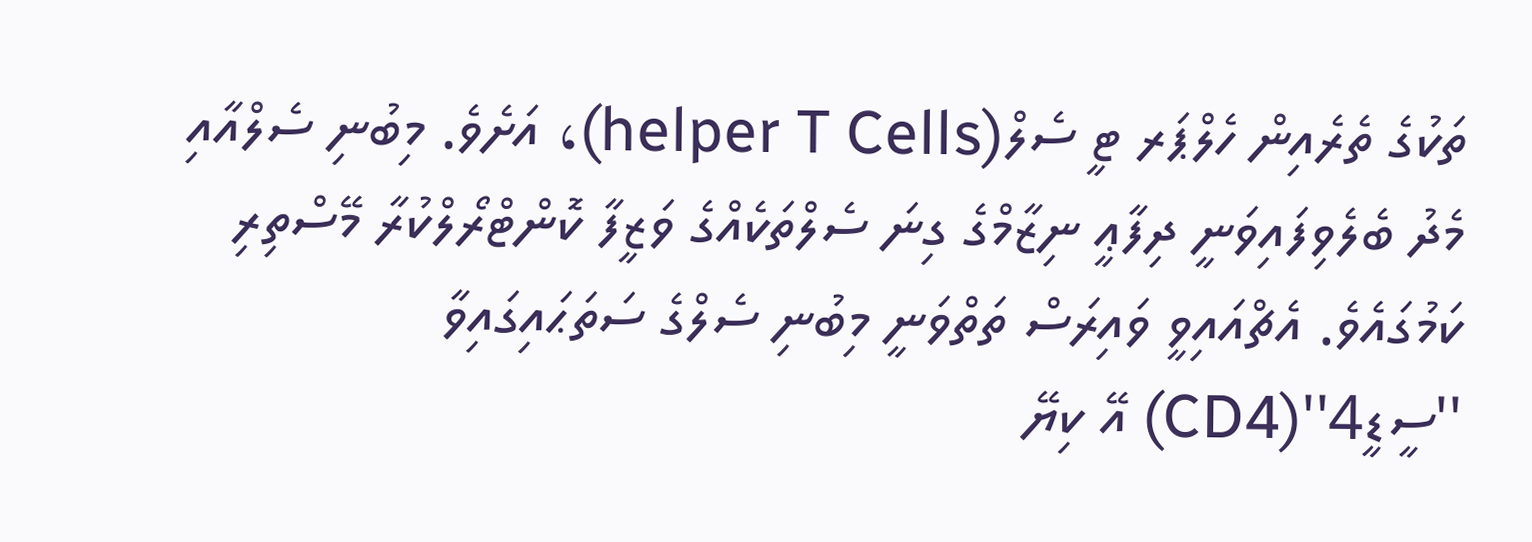ތަކުގެ ތެރެއިން ހެލްޕަރ ޓީ ސެލް(helper T Cells)، އަށެވެ. މިބުނި ސެލްއާއި މެދު ބެލެވިފައިވަނީ ދިފާޢީ ނިޒާމްގެ ގިނަ ސެލްތަކެއްގެ ވަޒީފާ ކޮންޓްރޯލްކުރާ މޭސްތިރި ކަމުގައެވެ. އެޗްއައިވީ ވައިރަސް ތަތްވަނީ މިބުނި ސެލްގެ ސަތަޙައިގައިވާ ''ސީޑީ4''(CD4) އޭ ކިޔޭ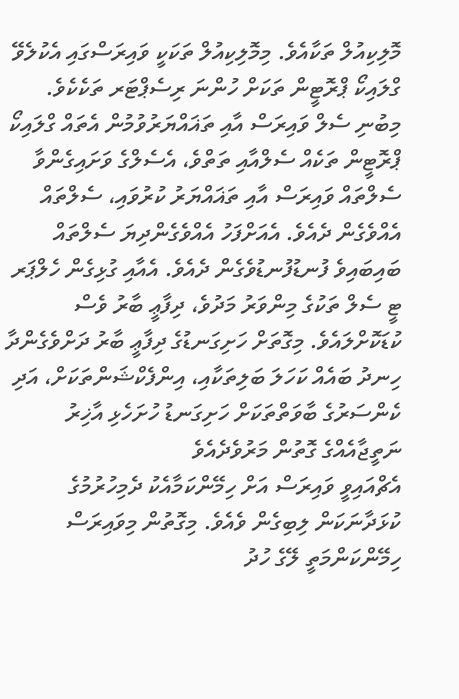މޮލިކިއުލް ތަކާއެވެ. މިމޮލިކިއުލް ތަކަކީ ވައިރަސްގައި އެކުލެވޭ ގްލައިކޯ ޕްރޮޓީން ތަކަށް ހުންނަ ރިސެޕްޓަރ ތަކެކެވެ. މިބުނި ސެލް ވައިރަސް އާއި ތަޣައްޔަރުވުމުން އެތައް ގްލައިކޯ ޕްރޮޓީން ތަކެއް ސެލްއާއި ތަތްވެ، އެސެލްގެ ވަށައިގެންވާ ސެލްތައް ވައިރަސް އާއި ތަޣައްޔަރު ކުރުވައި، ސެލްތައް އެއްވެގެން ދެއެވެ. އެއަށްފަހު އެއްވެގެންދިޔަ ސެލްތައް ބައިބައިވެ ފުނޑުފުނޑުވެގެން ދެއެވެ. އެއާއި ގުޅިގެން ހެލްޕަރ ޓީ ސެލް ތަކުގެ މިންވަރު މަދުވެ، ދިފާޢީ ބާރު ވެސް ކުޑަކޮށްލައެވެ. މިގޮތަށް ހަށިގަނޑުގެ ދިފާޢީ ބާރު ދަށްވެގެންދާ ހިނދު ބައެއް ކަހަލަ ބަލިތަކާއި، އިންފެކްޝަންތަކަށް، އަދި ކެންސަރުގެ ބާވަތްތަކަށް ހަށިގަނޑު ހުށަހެޅި އާޚިރު ނަތީޖާއެއްގެ ގޮތުން މަރުވެދެއެވެ
އެޗްއައިވީ ވައިރަސް އަށް ހިމޭންކަމާއެކު ދެމިހުރުމުގެ ކުޅަދާނަކަން ލިބިގެން ވެއެވެ. މިގޮތުން މިވައިރަސް ހިމޭންކަންމަތީ ލޭގެ ހުދު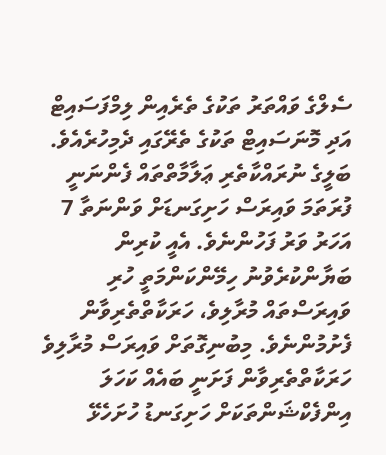ސެލްގެ ވައްތަރު ތަކުގެ ތެރެއިން ލިމްފަސައިޓް އަދި މޮނަސައިޓް ތަކުގެ ތެރޭގައި ދެމިހުރެއެވެ. ބަލީގެ ނުރައްކާތެރި ޢަލާމާތްތައް ފެންނަނީ ފުރަތަމަ ވައިރަސް ހަށިގަނޑަށް ވަންނަތާ 7 އަހަރު ވަރު ފަހުންނެވެ. އެއީ ކުރިން ބަޔާންކުރެވުނު ހިމޭންކަންމަތީ ހުރި ވައިރަސްތައް މުރާލިވެ، ހަރަކާތްތެރިވާން ފެށުމުންނެވެ. މިބުނިގޮތަށް ވައިރަސް މުރާލިވެ ހަރަކާތްތެރިވާން ފަށަނީ ބައެއް ކަހަލަ އިންފެކްޝަންތަކަށް ހަށިގަނޑު ހުށަހެޅޭ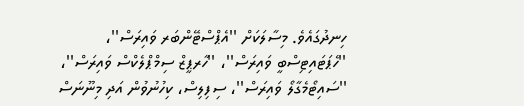ހިނދުގައެވެ. މިސާލަކަށް ''އެޕްސްޓޭންބަރ ވައިރަސް''، ''ހެޕަޓައިޓިސްބީ ވައިރަސް''، ''ހާރޕީޒް ސިމްޕްލެކްސް ވައިރަސް''، ''ސައިޓޯމެގާލޯ ވައިރަސް''، ސިފިލިސް، ކިހުނުވުން އަދި މިނޫނަސް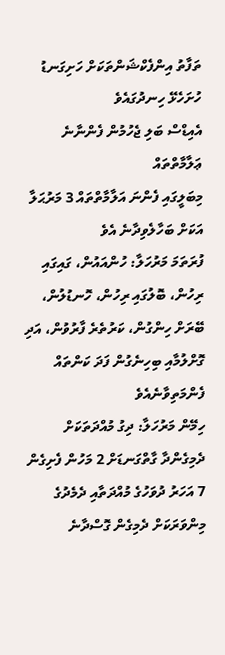ތަފާތު އިންފެކްޝަންތަކަށް ހަށިގަނޑު ހުށަހެޅޭ ހިނދުގައެވެ
އެއިޑްސް ބަލި ޖެހުމުން ފެންނާނެ ޢަލާމާތްތައް
މިބަލީގައި ފެންނަ އަލާމާތްތައް 3 މަރުޙަލާ އަކަށް ބަހާލެވިދާނެ އެވެ
ފުރަތަމަ މަރުހަލާ: ހުންއައުން، ގައިގައި ރިހުން، ބޮލުގައި ރިހުން، ހޮނޑުލުން، ބޭރަށް ހިންގުން، ކަރުތެރެ ފާރުވުން، އަދި ގޮށްލުމާއި ބިހިނެގުން ފަދަ ކަންތައް ފެންމަތިވާނެއެވެ
ހިމޭން މަރުހަލާ: ދިގު މުއްދަތަކަށް ދެމިގެންދާ ގާތްގަނޑަށް 2 މަހުން ފެށިގެން 7 އަހަރު ދުވަހުގެ މުއްދަތާއި ދެމެދުގެ މިންވަރަކަށް ދެމިގެން ގޮސްދާނެ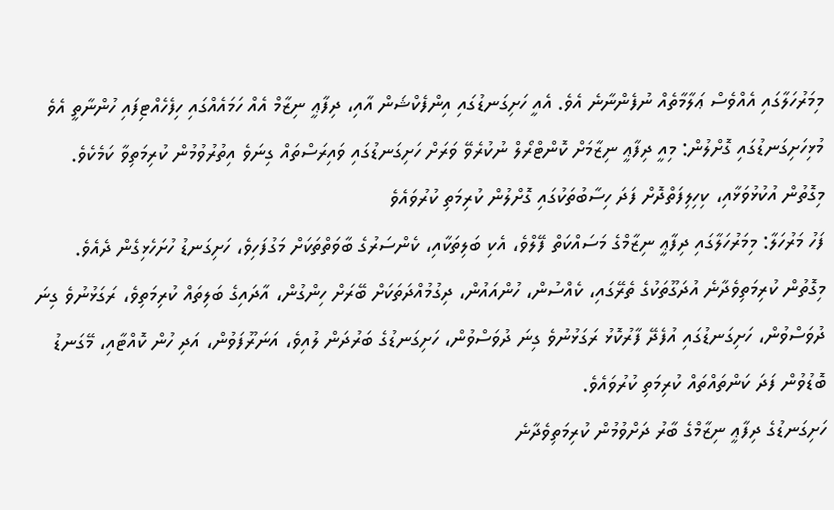މިމަރުހަލާގައި އެއްވެސް ޢަލާމާތެއް ނުފެންނާނެ އެވެ. އެއީ ހަށިގަނޑުގައި އިންފެކްޝަން އާއި، ދިފާޢީ ނިޒާމް އެއް ހަމައެއްގައި ހިފެހެއްޓިފައި ހުންނާތީ އެވެ
މުޅިހަށިގަނޑުގައި ގޮށްލުން: މިއީ ދިފާޢީ ނިޒާމަށް ކޮންޓްރޯލް ނުކުރެވޭ ވަރަށް ހަށިގަނޑުގައި ވައިރަސްތައް ގިނަވެ އިތުރުވުމުން ކުރިމަތިވާ ކަމެކެވެ. މިގޮތުން އުކުޅުވަޅާއި، ކިހިލިފަތްދޮށް ފަދަ ހިސާބުތަކުގައި ގޮށްލުން ކުރިމަތި ކުރުވައެވެ
ފަހު މަރުހަލާ: މިމަރުހަލާގައި ދިފާޢީ ނިޒާމްގެ މަސައްކަތް ފޭލްވެ، އެކި ބަލިތަކާއި، ކެންސަރުގެ ބާވަތްތަކަށް މަގުފަހިވެ، ހަށިގަނޑު ހުށަހެޅިގެން ދެއެވެ. މިގޮތުން ކުރިމަތިވެދާނެ އުދަގޫތަކުގެ ތެރޭގައި، ކެއްސުން، ހުންއައުން، ދިގުމުއްދަތަކަށް ބޭރަށް ހިންގުން، އާދައިގެ ބަލިތައް ކުރިމަތިވެ، ރަގަޅުނުވެ ގިނަ ދުވަސްވުން، ހަށިގަނޑުގައި އުފެދޭ ފާރުކޮޅު ރަގަޅުނުވެ ގިނަ ދުވަސްވުން، ހަށިގަނޑުގެ ބަރުދަން ލުއިވެ، އަނަރޫފަވުން، އަދި ހުން ކޮއްޓާއި، މޭގަނޑު ބޮޑުވުން ފަދަ ކަންތައްތައް ކުރިމަތި ކުރުވައެވެ.
ހަށިގަނޑުގެ ދިފާޢީ ނިޒާމްގެ ބާރު ދަށްވުމުން ކުރިމަތިވެދާނެ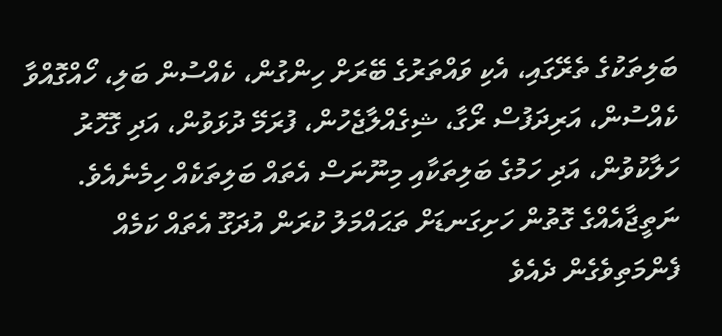ބަލިތަކުގެ ތެރޭގައި، އެކި ވައްތަރުގެ ބޭރަށް ހިންގުން، ކެއްސުން ބަލި، ހޯއްގޮއްވާ ކެއްސުން، އަރިދަފުސް ރޯގާ، ޝިގެއްލާޖެހުން، ފުރަމޭ ދުޅަވުން، އަދި ގޮހޮރު ހަލާކުވުން، އަދި ހަމުގެ ބަލިތަކާއި މިނޫނަސް އެތައް ބަލިތަކެއް ހިމެނެއެވެ. ނަތީޖާއެއްގެ ގޮތުން ހަށިގަނޑަށް ތަޙައްމަލު ކުރަން އުދަގޫ އެތައް ކަމެއް ފެންމަތިވެގެން ދެއެވެ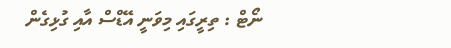ނޯޓް : ތިރީގައި މިވަނީ އޭޑްސް އާއި ގުޅިގެން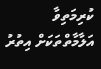ކުރިމަތިވާ އަލާމާތްތަކަށް އިތުރު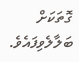ގޮތަކަށް ބަލާލެވިފައެވެ.